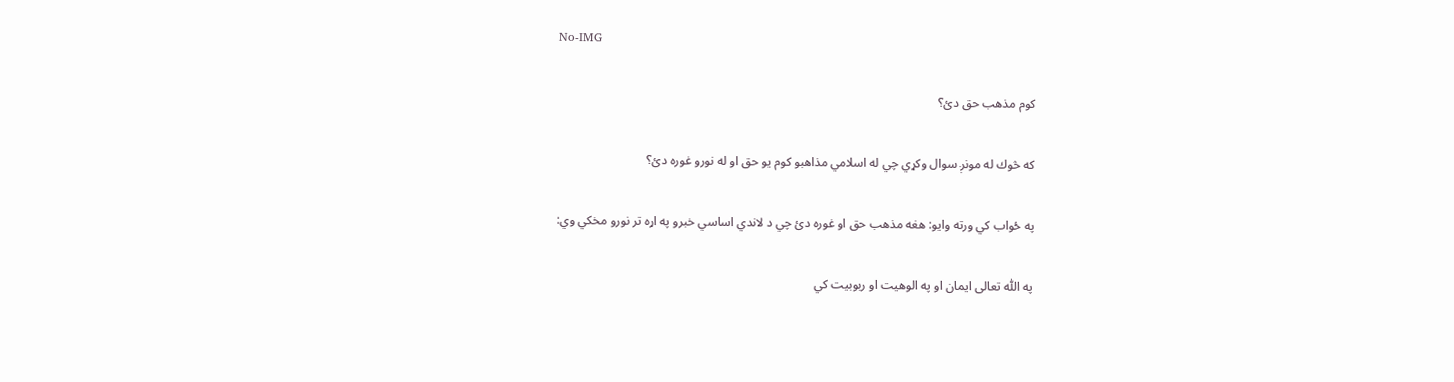No-IMG

كوم مذهب حق دئ؟

كه څوك له مونږ سوال وكړي چي له اسلامي مذاهبو كوم يو حق او له نورو غوره دئ؟

په ځواب كي ورته وايو: هغه مذهب حق او غوره دئ چي د لاندي اساسي خبرو په اړہ تر نورو مخكي وي:

په اللّٰه تعالى ايمان او په الوهيت او ربوبيت كي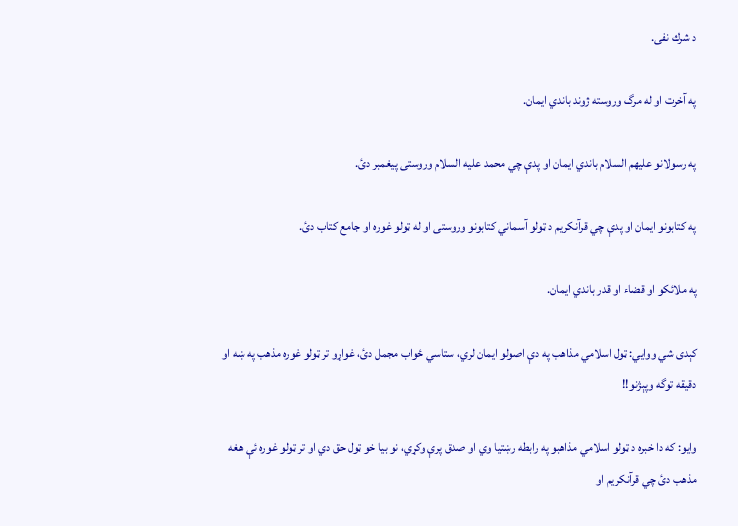د شرك نفى.

په آخرت او له مرگ وروسته ژوند باندي ايمان.

په رسولانو عليهم السلام باندي ايمان او پدې چي محمد عليه السلام وروستى پيغمبر دئ.

په كتابونو ايمان او پدې چي قرآنكريم د ټولو آسماني كتابونو وروستى او له ټولو غوره او جامع كتاب دئ.

په ملائكو او قضاء او قدر باندي ايمان.

كېدى شي ووايي: ټول اسلامي مذاهب په دې اصولو ايمان لري، ستاسي ځواب مجمل دئ، غواړو تر ټولو غوره مذهب په ښه او دقيقه توگه وپېژنو!!

وايو: كه دا خبره د ټولو اسلامي مذاهبو په رابطه رښتيا وي او صدق پرې وكړي، نو بيا خو ټول حق دي او تر ټولو غوره ئې هغه مذهب دئ چي قرآنكريم او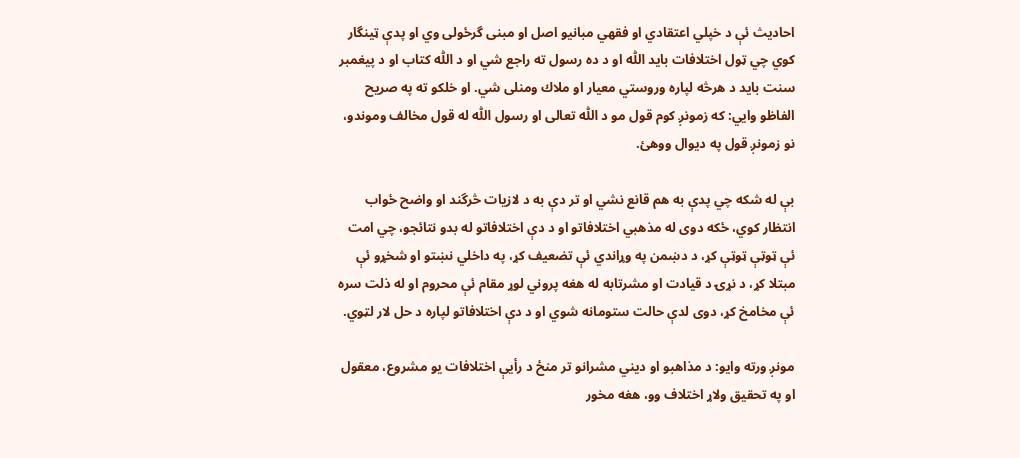احاديث ئې د خپلي اعتقادي او فقهي مبانيو اصل او مبنى گرځولى وي او پدې ټينگار كوي چي ټول اختلافات بايد اللّٰه او د ده رسول ته راجع شي او د اللّٰه كتاب او د پيغمبر سنت بايد د هرڅه لپاره وروستي معيار او ملاك ومنلى شي. او خلكو ته په صريح الفاظو وايي: كه زمونږ كوم قول مو د اللّٰه تعالى او رسول اللّٰه له قول مخالف وموندو، نو زمونږ قول په ديوال ووهئ.

بې له شكه چي پدې به هم قانع نشي او تر دې به د لازيات څرگند او واضح ځواب انتظار كوي، ځكه دوى له مذهبي اختلافاتو او د دې اختلافاتو له بدو نتائجو، چي امت ئې ټوټې ټوټې كړ، د دښمن په وړاندي ئې تضعيف كړ، په داخلي نښتو او شخړو ئې مبتلا كړ، د نړۍ د قيادت او مشرتابه له هغه پروني لوړ مقام ئې محروم او له ذلت سره ئې مخامخ كړ، دوى لدې حالت ستومانه شوي او د دې اختلافاتو لپاره د حل لار لټوي.

مونږ ورته وايو: د مذاهبو او ديني مشرانو تر منځ د رأيې اختلافات يو مشروع، معقول او په تحقيق ولاړ اختلاف وو، هغه مخور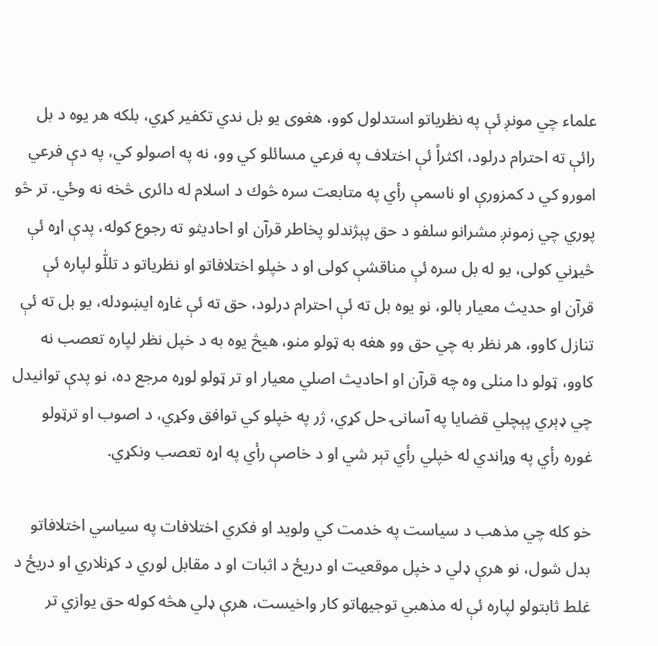علماء چي مونږ ئې په نظرياتو استدلول كوو، هغوى يو بل ندي تكفير كړي، بلكه هر يوه د بل رائې ته احترام درلود، اكثراً ئې اختلاف په فرعي مسائلو كي وو، نه په اصولو كي، په دې فرعي امورو كي د كمزورې او ناسمې رأي په متابعت سره څوك د اسلام له دائرى څخه نه وځي. تر څو پوري چي زمونږ مشرانو سلفو د حق پېژندلو پخاطر قرآن او احاديثو ته رجوع كوله، پدې اړہ ئې څيړني كولى، يو له بل سره ئې مناقشې كولى او د خپلو اختلافاتو او نظرياتو د تللّٰو لپاره ئې قرآن او حديث معيار بالو، نو يوه بل ته ئې احترام درلود، حق ته ئې غاړہ ايښودله، يو بل ته ئې تنازل كاوو، هر نظر به چي حق وو هغه به ټولو منو، هيڅ يوه به د خپل نظر لپاره تعصب نه كاوو، ټولو دا منلى وه چه قرآن او احاديث اصلي معيار او تر ټولو لوړہ مرجع ده، نو پدې توانيدل چي ډېري پېچلي قضايا په آسانۍ حل كړي، ژر په خپلو كي توافق وكړي، د اصوب او ترټولو غوره رأي په وړاندي له خپلي رأي تېر شي او د خاصې رأي په اړہ تعصب ونكړي.

خو كله چي مذهب د سياست په خدمت كي ولويد او فكري اختلافات په سياسي اختلافاتو بدل شول، نو هرې ډلي د خپل موقعيت او دريځ د اثبات او د مقابل لوري د كړنلاري او دريځ د غلط ثابتولو لپاره ئې له مذهبي توجيهاتو كار واخيست، هرې ډلي هڅه كوله حق يوازي تر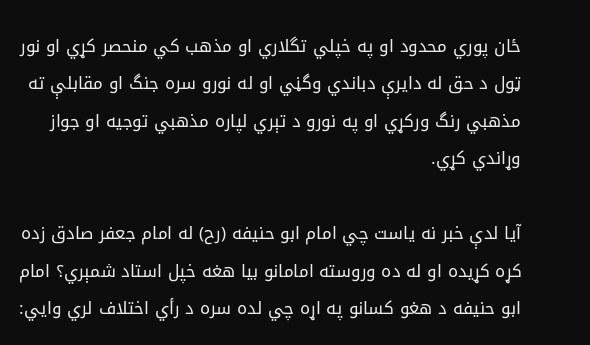ځان پوري محدود او په خپلي تگلاري او مذهب كي منحصر كړي او نور ټول د حق له دايرې دباندي وگڼي او له نورو سره جنگ او مقابلې ته مذهبي رنگ وركړي او په نورو د تېري لپاره مذهبي توجيه او جواز وړاندي كړي.

آيا لدې خبر نه ياست چي امام ابو حنيفه (رح) له امام جعفر صادق زده كړہ كړيده او له ده وروسته امامانو بيا هغه خپل استاد شمېري؟ امام ابو حنيفه د هغو كسانو په اړہ چي لده سره د رأي اختلاف لري وايي: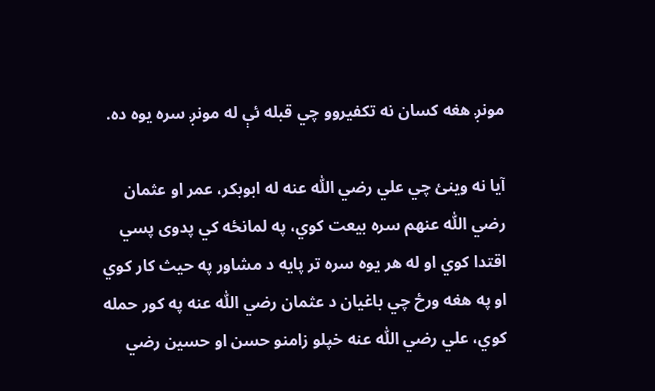مونږ هغه كسان نه تكفيروو چي قبله ئې له مونږ سره يوه ده.

آيا نه وينئ چي علي رضي اللّٰه عنه له ابوبكر، عمر او عثمان رضي اللّٰه عنهم سره بيعت كوي، په لمانځه كي پدوى پسي اقتدا كوي او له هر يوه سره تر پايه د مشاور په حيث كار كوي او په هغه ورځ چي باغيان د عثمان رضي اللّٰه عنه په كور حمله كوي، علي رضي اللّٰه عنه خپلو زامنو حسن او حسين رضي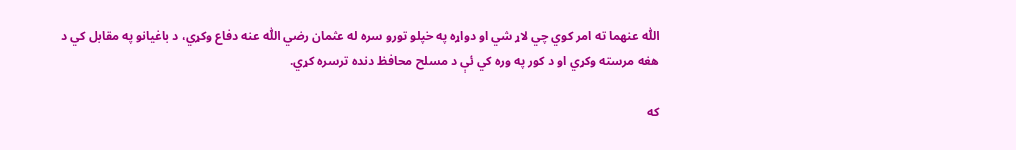اللّٰه عنهما ته امر كوي چي لاړ شي او دواړہ په خپلو تورو سره له عثمان رضي اللّٰه عنه دفاع وكړي، د باغيانو په مقابل كي د هغه مرسته وكړي او د كور په وره كي ئې د مسلح محافظ دنده ترسره كړي.

كه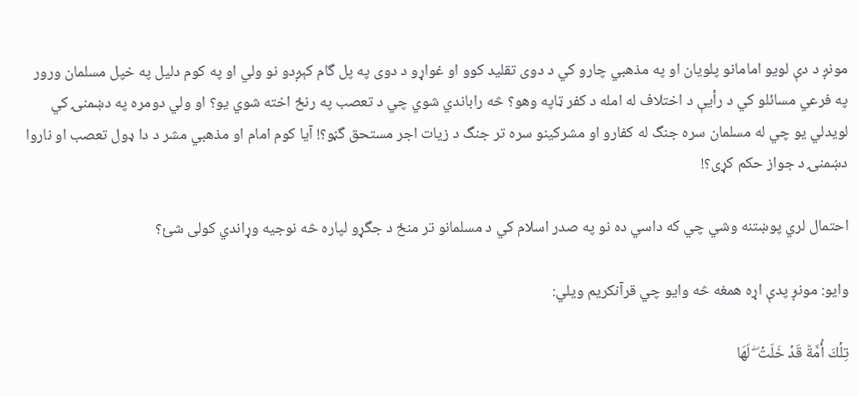مونږ د دې لويو امامانو پلويان او په مذهبي چارو كي د دوى تقليد كوو او غواړو د دوى په پل گام كېږدو نو ولي او په كوم دليل په خپل مسلمان ورور په فرعي مسائلو كي د رأيې د اختلاف له امله د كفر ټاپه وهو؟ څه راباندي شوي چي د تعصب په رنځ اخته شوي يو؟ او ولي دومره په دښمنۍ كي لويدلي يو چي له مسلمان سره جنگ له كفارو او مشركينو سره تر جنگ د زيات اجر مستحق گڼو؟! آيا كوم امام او مذهبي مشر د دا ډول تعصب او ناروا دښمنۍ د جواز حكم كړى؟!

احتمال لري پوښتنه وشي چي كه داسي ده نو په صدر اسلام كي د مسلمانو تر منځ د جگړو لپاره څه نوجيه وړاندي كولى شئ؟

وايو: مونږ پدې اړہ همغه څه وايو چي قرآنكريم ويلي:

تِلۡكَ أُمَّةٞ قَدۡ خَلَتۡ ۖ لَهَا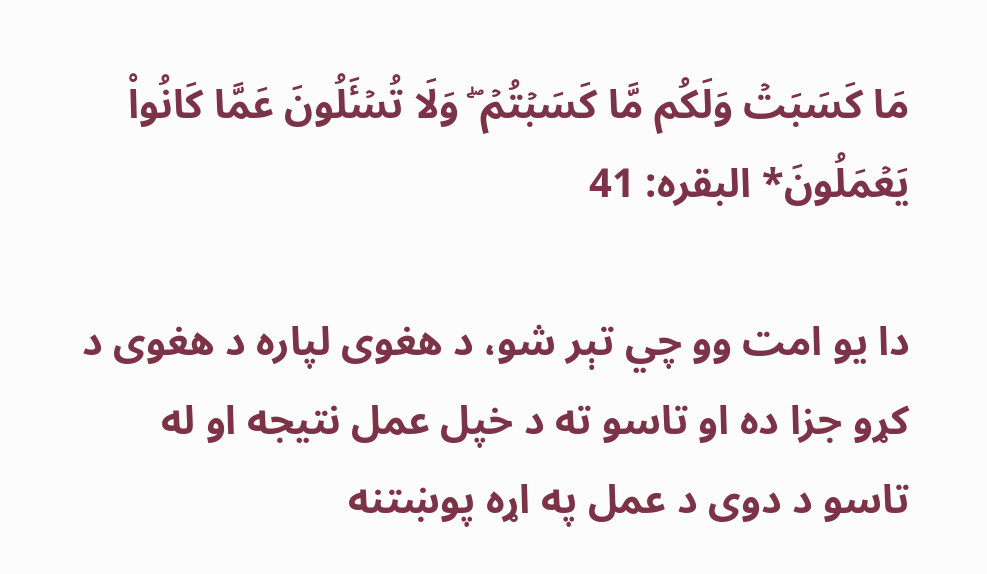مَا كَسَبَتۡ وَلَكُم مَّا كَسَبۡتُمۡ ۖ وَلَا تُسۡ‍َٔلُونَ عَمَّا كَانُواْ يَعۡمَلُونَ* البقره: 41

دا يو امت وو چي تېر شو، د هغوى لپاره د هغوى د كړو جزا ده او تاسو ته د خپل عمل نتيجه او له تاسو د دوى د عمل په اړہ پوښتنه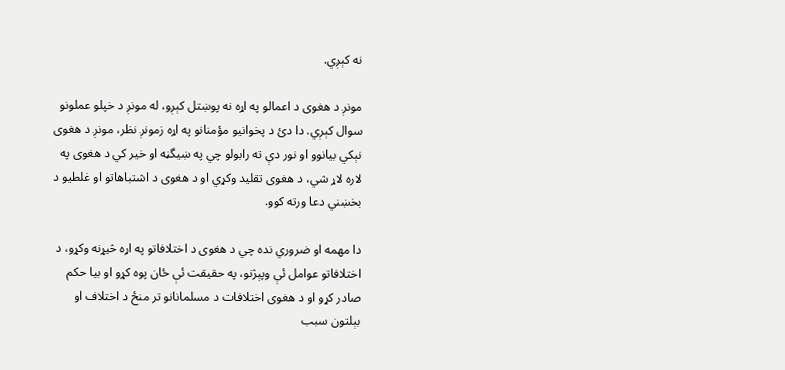نه كېږي.

مونږ د هغوى د اعمالو په اړہ نه پوښتل كېږو، له مونږ د خپلو عملونو سوال كېږي. دا دئ د پخوانيو مؤمنانو په اړہ زمونږ نظر، مونږ د هغوى نېكي بيانوو او نور دې ته رابولو چي په ښيگڼه او خير كي د هغوى په لاره لاړ شي، د هغوى تقليد وكړي او د هغوى د اشتباهاتو او غلطيو د بخښني دعا ورته كوو.

دا مهمه او ضروري نده چي د هغوى د اختلافاتو په اړہ څيړنه وكړو، د اختلافاتو عوامل ئې وپېژنو، په حقيقت ئې ځان پوه كړو او بيا حكم صادر كړو او د هغوى اختلافات د مسلمانانو تر منځ د اختلاف او بېلتون سبب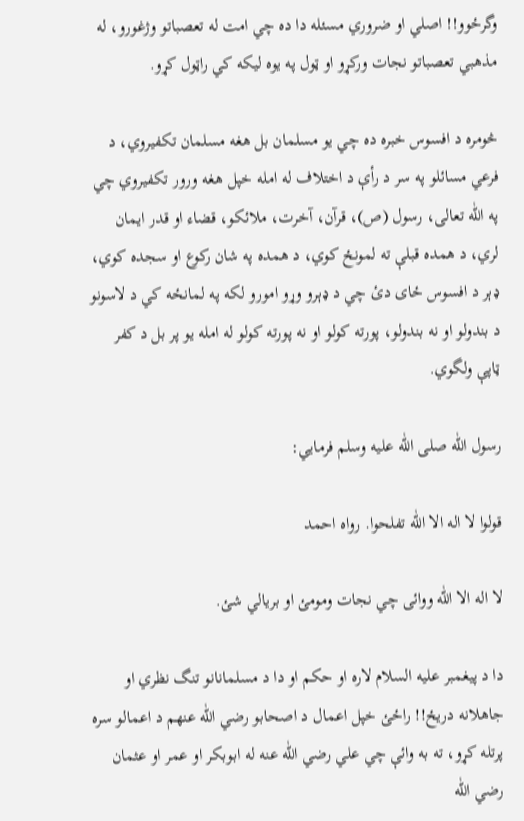وگرځوو!! اصلي او ضروري مسئله دا ده چي امت له تعصباتو وژغورو، له مذهبي تعصباتو نجات وركړو او ټول په يوه ليكه كي راټول كړو.

څومره د افسوس خبره ده چي يو مسلمان بل هغه مسلمان تكفيروي، د فرعي مسائلو په سر د رأې د اختلاف له امله خپل هغه ورور تكفيروي چي په اللّٰه تعالى، رسول (ص)، قرآن، آخرت، ملائكو، قضاء او قدر ايمان لري، د همده قبلې ته لمونځ كوي، د همده په شان ركوع او سجده كوي، ډېر د افسوس ځاى دئ چي د ډېرو وړو امورو لكه په لمانځه كي د لاسونو د بندولو او نه بندولو، پورته كولو او نه پورته كولو له امله يو پر بل د كفر ټاپې ولگوي.

رسول اللّٰه صلى اللّٰه عليه وسلم فرمايي:

قولوا لا اله الا اللّٰه تفلحوا. رواه احمد

لا اله الا اللّٰه ووائى چي نجات ومومئ او بريالي شئ.

دا د پيغمبر عليه السلام لاره او حكم او دا د مسلمانانو تنگ نظري او جاهلانه دريځ!! راځئ خپل اعمال د اصحابو رضي اللّٰه عنهم د اعمالو سره پرتله كړو، ته به وائې چي علي رضي اللّٰه عنه له ابوبكر او عمر او عثمان رضي اللّٰه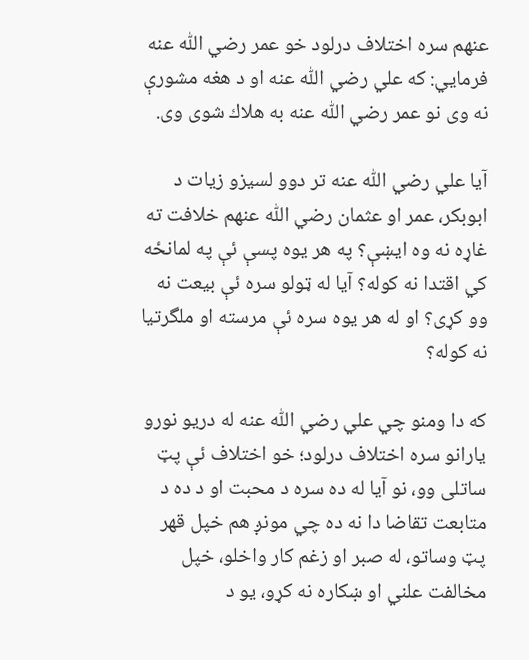عنهم سره اختلاف درلود خو عمر رضي اللّٰه عنه فرمايي: كه علي رضي اللّٰه عنه او د هغه مشورې نه وى نو عمر رضي اللّٰه عنه به هلاك شوى وى.

آيا علي رضي اللّٰه عنه تر دوو لسيزو زيات د ابوبكر، عمر او عثمان رضي اللّٰه عنهم خلافت ته غاړہ نه وه ايښې؟ په هر يوه پسې ئې په لمانځه كي اقتدا نه كوله؟ آيا له ټولو سره ئې بيعت نه وو كړى؟ او له هر يوه سره ئې مرسته او ملگرتيا نه كوله؟

كه دا ومنو چي علي رضي اللّٰه عنه له دريو نورو يارانو سره اختلاف درلود؛ خو اختلاف ئې پټ ساتلى وو، نو آيا له ده سره د محبت او د ده د متابعت تقاضا دا نه ده چي مونږ هم خپل قهر پټ وساتو، له صبر او زغم كار واخلو، خپل مخالفت علني او ښكاره نه كړو، يو د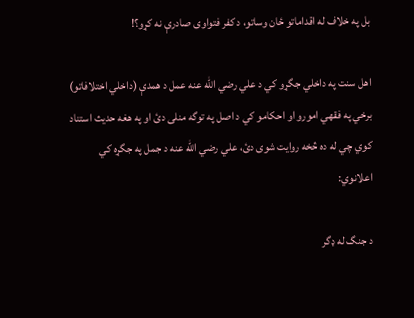بل په خلاف له اقداماتو ځان وساتو، د كفر فتواوى صادرې نه كړو؟!

اهل سنت په داخلي جگړو كي د علي رضي اللّٰه عنه عمل د همدې (داخلي اختلافاتو) برخي په فقهي امورو او احكامو كي د اصل په توگه منلى دئ او په هغه حديث استناد كوي چي له ده څخه روايت شوى دئ، علي رضي اللّٰه عنه د جمل په جگړہ كي اعلانوي:

د جنگ له ډگر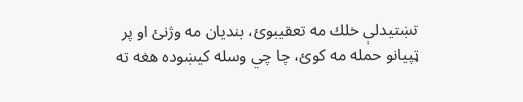تښتيدلې خلك مه تعقيبوئ، بنديان مه وژنئ او پر ټپيانو حمله مه كوئ، چا چي وسله كيښوده هغه ته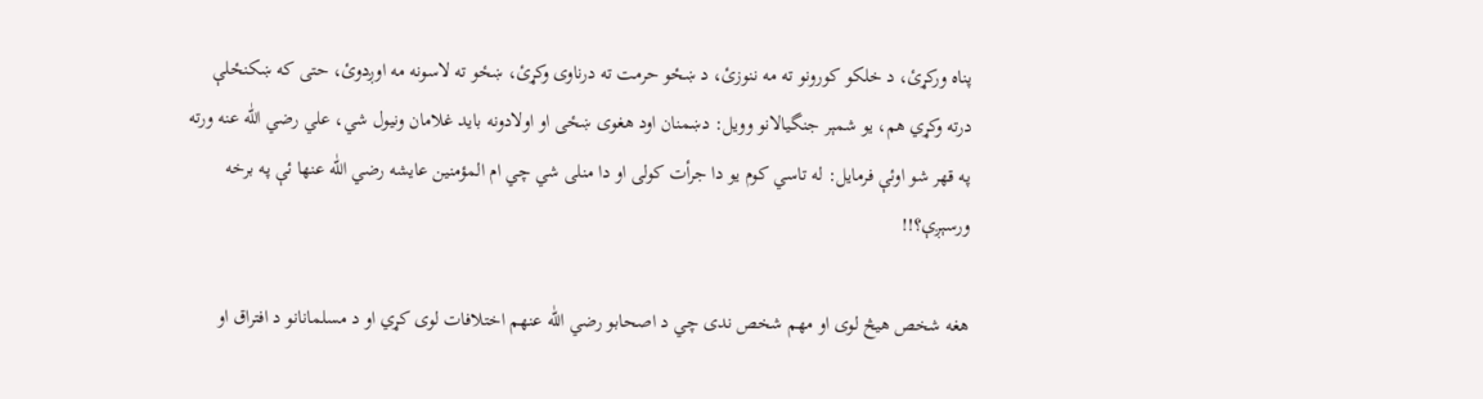پناه وركړئ، د خلكو كورونو ته مه ننوزئ، د ښځو حرمت ته درناوى وكړئ، ښځو ته لاسونه مه اوږدوئ، حتى كه ښكنځلې درته وكړي هم، يو شمېر جنگيالانو وويل: دښمنان اود هغوى ښځى او اولادونه بايد غلامان ونيول شي، علي رضي اللّٰه عنه ورته په قهر شو اوئې فرمايل: له تاسي كوم يو دا جرأت كولى او دا منلى شي چي ام المؤمنين عايشه رضي اللّٰه عنها ئې په برخه ورسېږې؟!!

هغه شخص هيڅ لوى او مهم شخص ندى چي د اصحابو رضي اللّٰه عنهم اختلافات لوى كړي او د مسلمانانو د افتراق او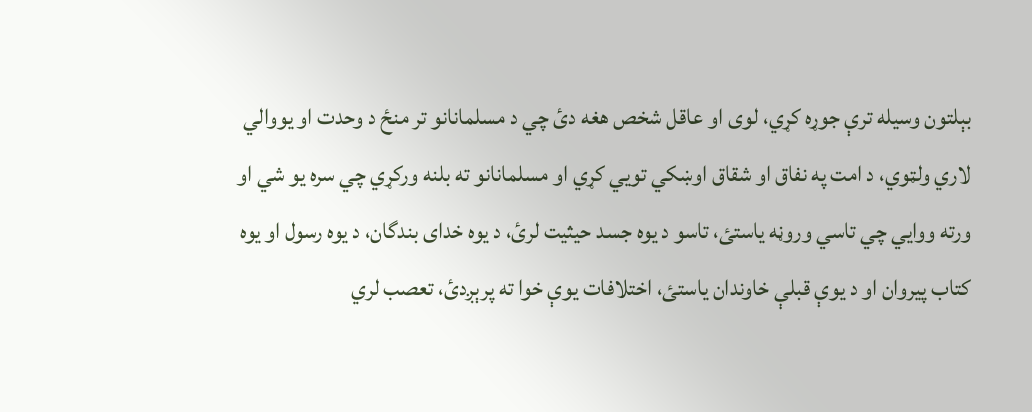بېلتون وسيله ترې جوړہ كړي، لوى او عاقل شخص هغه دئ چي د مسلمانانو تر منځ د وحدت او يووالي لاري ولټوي، د امت په نفاق او شقاق اوښكي تويي كړي او مسلمانانو ته بلنه وركړي چي سره يو شي او ورته ووايي چي تاسي وروڼه ياستئ، تاسو د يوه جسد حيثيت لرئ، د يوه خداى بندگان، د يوه رسول او يوه كتاب پيروان او د يوې قبلې خاوندان ياستئ، اختلافات يوې خوا ته پرېږدئ، تعصب لري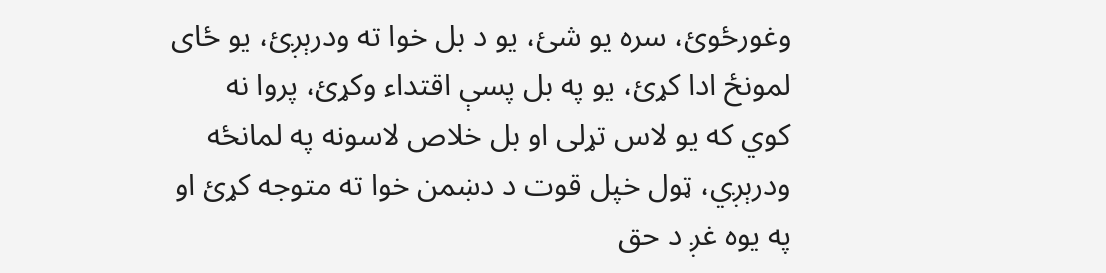وغورځوئ، سره يو شئ، يو د بل خوا ته ودرېږئ، يو ځاى لمونځ ادا كړئ، يو په بل پسې اقتداء وكړئ، پروا نه كوي كه يو لاس تړلى او بل خلاص لاسونه په لمانځه ودرېږي، ټول خپل قوت د دښمن خوا ته متوجه كړئ او په يوه غږ د حق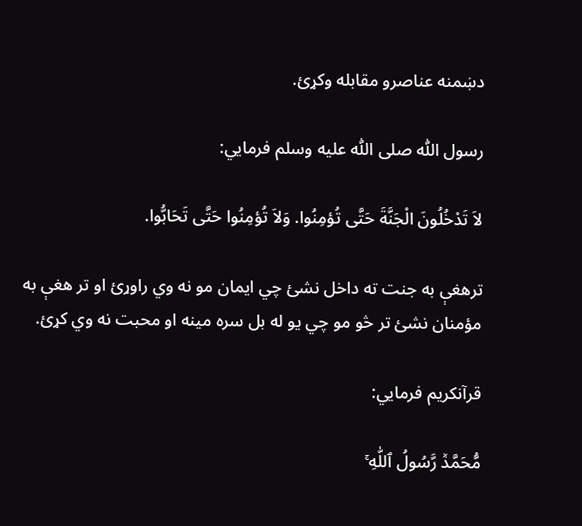دښمنه عناصرو مقابله وكړئ.

رسول اللّٰه صلى اللّٰه عليه وسلم فرمايي:

لاَ تَدْخُلُونَ الْجَنَّةَ حَتَّى تُؤمِنُوا. وَلاَ تُؤمِنُوا حَتَّى تَحَابُّوا.

ترهغې به جنت ته داخل نشئ چي ايمان مو نه وي راوړئ او تر هغې به مؤمنان نشئ تر څو مو چي يو له بل سره مينه او محبت نه وي كړئ.

قرآنكريم فرمايي:

مُّحَمَّدٞ رَّسُولُ ٱللّٰهِ ۚ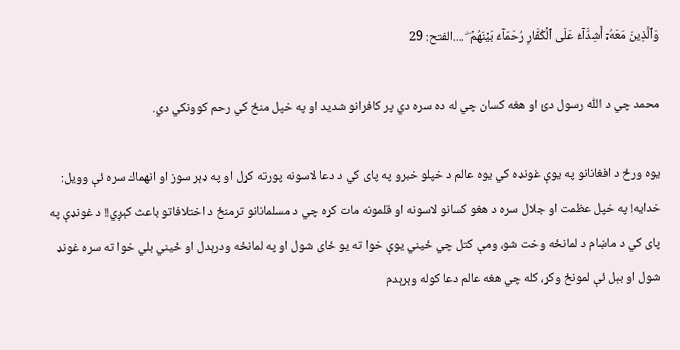وَٱلَّذِينَ مَعَهُۥٓ أَشِدَّآءُ عَلَى ٱلۡكُفَّارِ رُحَمَآءُ بَيۡنَهُمۡ ۖ ....الفتح: 29

محمد چي د اللّٰه رسول دئ او هغه كسان چي له ده سره دي پر كافرانو شديد او په خپل منځ كي رحم كوونكي دي.

يوه ورځ د افغانانو په يوې غونډہ كي يوه عالم د خپلو خبرو په پاى كي د دعا لاسونه پورته كړل او په ډېر سوز او انهماك سره ئې وويل: خدايه! په خپل عظمت او جلال سره د هغو كسانو لاسونه او قلمونه مات كړہ چي د مسلمانانو ترمنځ د اختلافاتو باعث كېږي!! د غونډې په پاى كي د ماښام د لمانځه وخت شو، ومې كتل چي ځيني يوې خوا ته يو ځاى شول او په لمانځه ودرېدل او ځيني بلي خوا ته سره غونډ شول او بېل ئې لمونځ وكړ، كله چي هغه عالم دعا كوله وېرېدم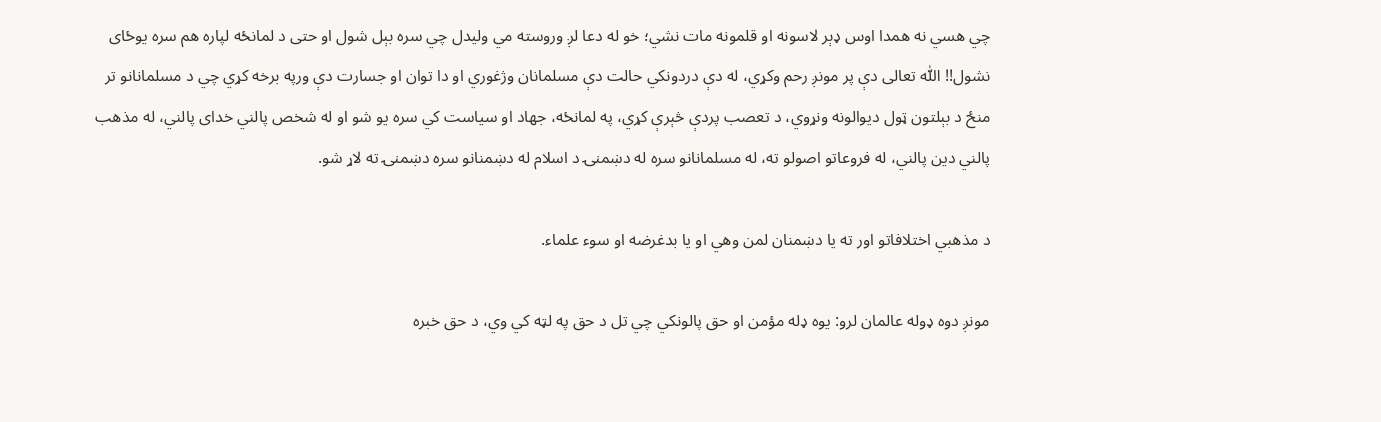چي هسي نه همدا اوس ډېر لاسونه او قلمونه مات نشي؛ خو له دعا لږ وروسته مي وليدل چي سره بېل شول او حتى د لمانځه لپاره هم سره يوځاى نشول!! اللّٰه تعالى دې پر مونږ رحم وكړي، له دې دردونكي حالت دې مسلمانان وژغوري او دا توان او جسارت دې ورپه برخه كړي چي د مسلمانانو تر منځ د بېلتون ټول ديوالونه ونړوي، د تعصب پردې څېرې كړي، په لمانځه، جهاد او سياست كي سره يو شو او له شخص پالني خداى پالني، له مذهب پالني دين پالني، له فروعاتو اصولو ته، له مسلمانانو سره له دښمنۍ د اسلام له دښمنانو سره دښمنۍ ته لاړ شو.

د مذهبي اختلافاتو اور ته يا دښمنان لمن وهي او يا بدغرضه او سوء علماء.

مونږ دوه ډوله عالمان لرو: يوه ډله مؤمن او حق پالونكي چي تل د حق په لټه كي وي، د حق خبره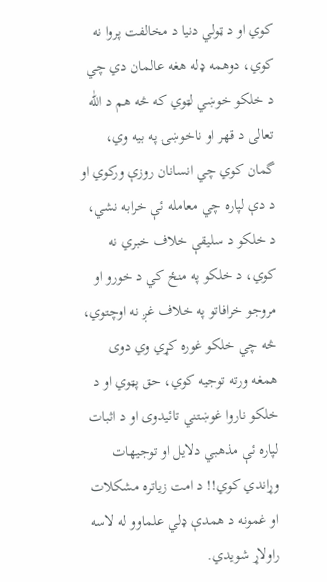كوي او د ټولي دنيا د مخالفت پروا نه كوي، دوهمه ډله هغه عالمان دي چي د خلكو خوښي لټوي كه څه هم د اللّٰه تعالى د قهر او ناخوښۍ په بيه وي، گمان كوي چي انسانان روزې وركوي او د دې لپاره چي معامله ئې خرابه نشي، د خلكو د سليقې خلاف خبري نه كوي، د خلكو په منځ كي د خورو او مروجو خرافاتو په خلاف غږ نه اوچتوي، څه چي خلكو غوره كړي وي دوى همغه ورته توجيه كوي، حق پټوي او د خلكو ناروا غوښتني تائيدوى او د اثبات لپاره ئې مذهبي دلايل او توجيهات وړاندي كوي!! د امت زياتره مشكلات او غمونه د همدې ډلي علماوو له لاسه راولاړ شويدي.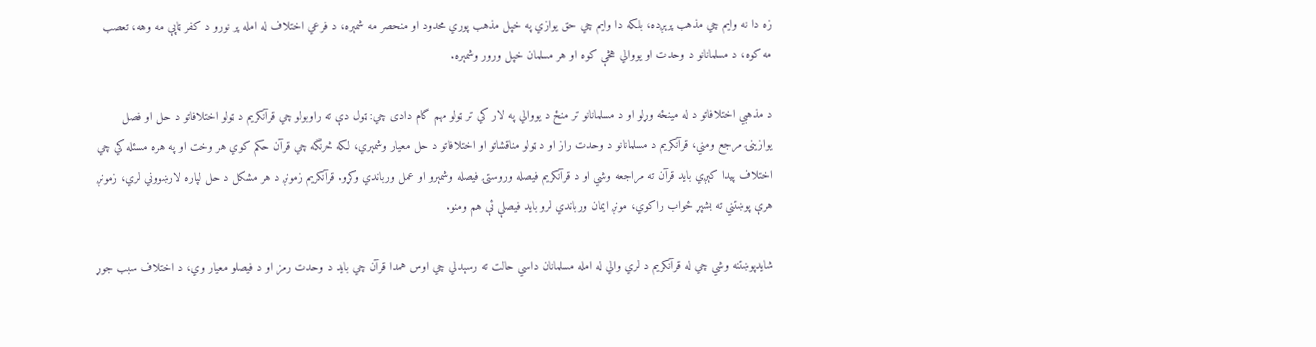زه دا نه وايم چي مذهب پرېږده، بلكه دا وايم چي حق يوازي په خپل مذهب پوري محدود او منحصر مه شمېره، د فرعي اختلاف له امله پر نورو د كفر ټاپې مه وهه، تعصب مه كوه، د مسلمانانو د وحدت او يووالي هڅې كوه او هر مسلمان خپل ورور وشمېره.

د مذهبي اختلافاتو د له مينځه وړلو او د مسلمانانو تر منځ د يووالي په لار كي تر ټولو مهم گام دادى چي: ټول دې ته راوبولو چي قرآنكريم د ټولو اختلافاتو د حل او فصل يوازينۍ مرجع ومني، قرآنكريم د مسلمانانو د وحدت راز او د ټولو مناقشاتو او اختلافاتو د حل معيار وشمېري، لكه څرنگه چي قرآن حكم كوي هر وخت او په هره مسئله كي چي اختلاف پيدا كېږي بايد قرآن ته مراجعه وشي او د قرآنكريم فيصله وروستۍ فيصله وشمېرو او عمل ورباندي وكړو. قرآنكريم زمونږ د هر مشكل د حل لپاره لارښووني لري، زمونږ هرې پوښتني ته بشپړ ځواب راكوي، مونږ ايمان ورباندي لرو بايد فيصلې ئې هم ومنو.

شايدپوښتنه وشي چي له قرآنكريم د لري والي له امله مسلمانان داسي حالت ته رسېدلي چي اوس همدا قرآن چي بايد د وحدت رمز او د فيصلو معيار وي، د اختلاف سبب جوړ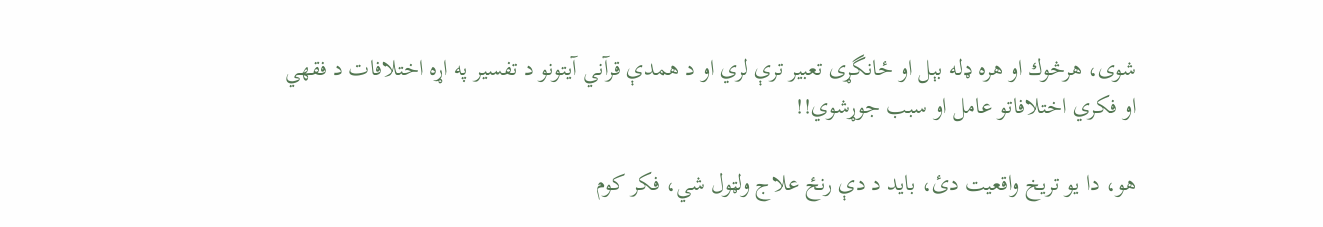شوى، هرڅوك او هره ډله بېل او ځانگړى تعبير ترې لري او د همدې قرآني آيتونو د تفسير په اړہ اختلافات د فقهي او فكري اختلافاتو عامل او سبب جوړشوي!!

هو، دا يو تريخ واقعيت دئ، بايد د دې رنځ علاج ولټول شي، فكر كوم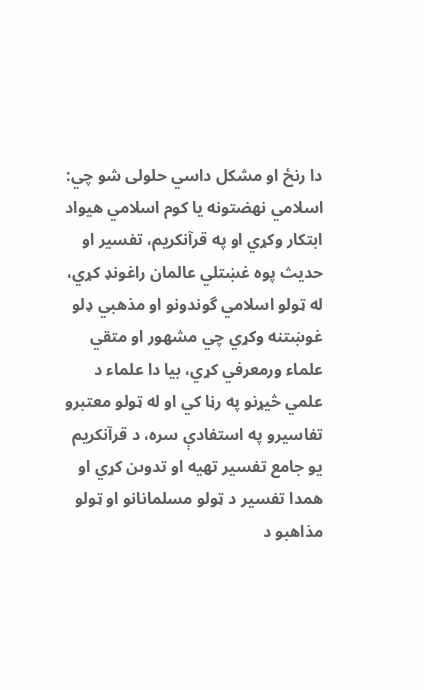دا رنځ او مشكل داسي حلولى شو چي: اسلامي نهضتونه يا كوم اسلامي هيواد ابتكار وكړي او په قرآنكريم، تفسير او حديث پوه غښتلي عالمان راغونډ كړي، له ټولو اسلامي گوندونو او مذهبي ډلو غوښتنه وكړي چي مشهور او متقي علماء ورمعرفي كړي، بيا دا علماء د علمي څيړنو په رڼا كي او له ټولو معتبرو تفاسيرو په استفادې سره، د قرآنكريم يو جامع تفسير تهيه او تدوىن كړي او همدا تفسير د ټولو مسلمانانو او ټولو مذاهبو د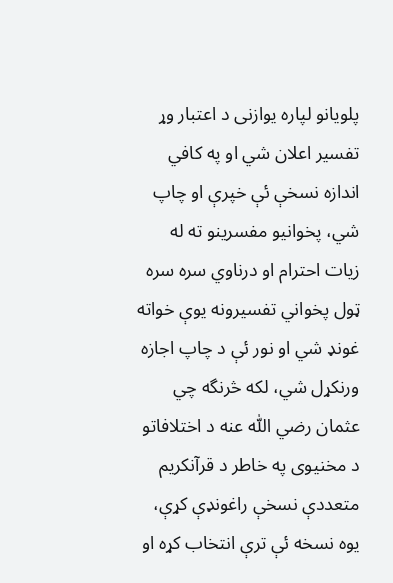پلويانو لپاره يوازنى د اعتبار وړ تفسير اعلان شي او په كافي اندازه نسخې ئې خپرې او چاپ شي، پخوانيو مفسرينو ته له زيات احترام او درناوي سره سره ټول پخواني تفسيرونه يوې خواته غونډ شي او نور ئې د چاپ اجازه ورنكړل شي، لكه څرنگه چي عثمان رضي اللّٰه عنه د اختلافاتو د مخنيوى په خاطر د قرآنكريم متعددې نسخې راغونډې كړې، يوه نسخه ئې ترې انتخاب كړہ او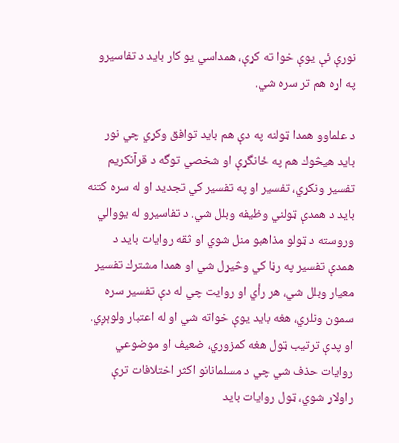نورې ئې يوې خوا ته كړې، همداسي يو كار بايد د تفاسيرو په اړہ هم تر سره شي.

د علماوو همدا ټولنه په دې هم بايد توافق وكړي چي نور بايد هيڅوك هم په ځانگړې او شخصي توگه د قرآنكريم تفسير ونكړي، تفسير او په تفسير كي تجديد او له سره كتنه بايد د همدې ټولني وظيفه وبلل شي. د تفاسيرو له يووالي وروسته د ټولو مذاهبو منل شوي او ثقه روايات بايد د همدې تفسير په رڼا كي وڅيړل شي او همدا مشترك تفسير معيار وبلل شي، هر رأي او روايت چي له دې تفسير سره سمون ونلري، هغه بايد يوې خواته شي او له اعتبار ولوېږي. او پدې ترتيب ټول هغه كمزوري، ضعيف او موضوعي روايات حذف شي چي د مسلمانانو اكثر اختلافات ترې راولاړ شوي، ټول روايات بايد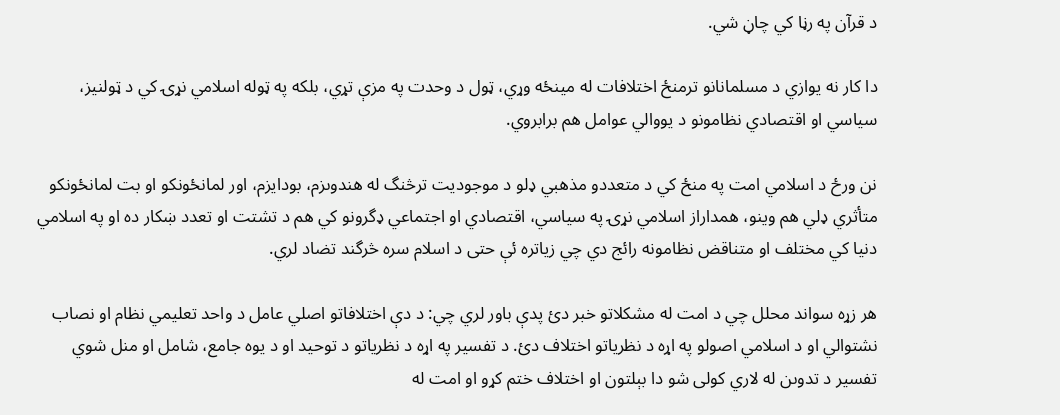د قرآن په رڼا كي چاڼ شي.

دا كار نه يوازي د مسلمانانو ترمنځ اختلافات له مينځه وړي، ټول د وحدت په مزې تړي، بلكه په ټوله اسلامي نړۍ كي د ټولنيز، سياسي او اقتصادي نظامونو د يووالي عوامل هم برابروي.

نن ورځ د اسلامي امت په منځ كي د متعددو مذهبي ډلو د موجوديت ترڅنگ له هندوىزم، بودايزم، اور لمانځونكو او بت لمانځونكو متأثري ډلي هم وينو، همداراز اسلامي نړۍ په سياسي، اقتصادي او اجتماعي ډگرونو كي هم د تشتت او تعدد ښكار ده او په اسلامي دنيا كي مختلف او متناقض نظامونه رائج دي چي زياتره ئې حتى د اسلام سره څرگند تضاد لري.

هر زړہ سواند محلل چي د امت له مشكلاتو خبر دئ پدې باور لري چي: د دې اختلافاتو اصلي عامل د واحد تعليمي نظام او نصاب نشتوالي او د اسلامي اصولو په اړہ د نظرياتو اختلاف دئ. د تفسير په اړہ د نظرياتو د توحيد او د يوه جامع، شامل او منل شوي تفسير د تدوىن له لاري كولى شو دا بېلتون او اختلاف ختم كړو او امت له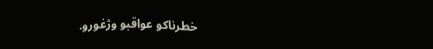خطرناكو عواقبو وژغورو.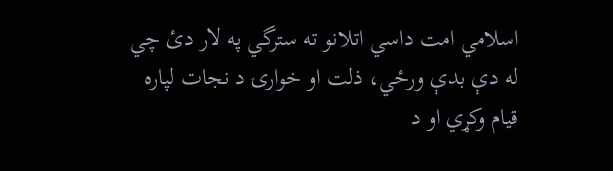اسلامي امت داسي اتلانو ته سترگي په لار دئ چي له دې بدې ورځي، ذلت او خوارۍ د نجات لپاره قيام وكړي او د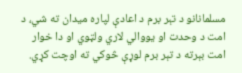مسلمانانو د تېر برم د اعادې لپاره ميدان ته شي، د امت د وحدت او يووالي لاري ولټوي او دا خوار امت بېرته د تېر برم لوړې څوكي ته اوچت كړي.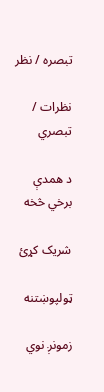تبصره / نظر

نظرات / تبصري

د همدې برخي څخه

شریک کړئ

ټولپوښتنه

زمونږ نوي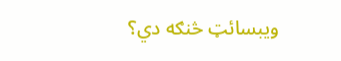ویبسائټ څنګه دي؟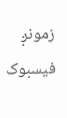زمونږ فيسبوک